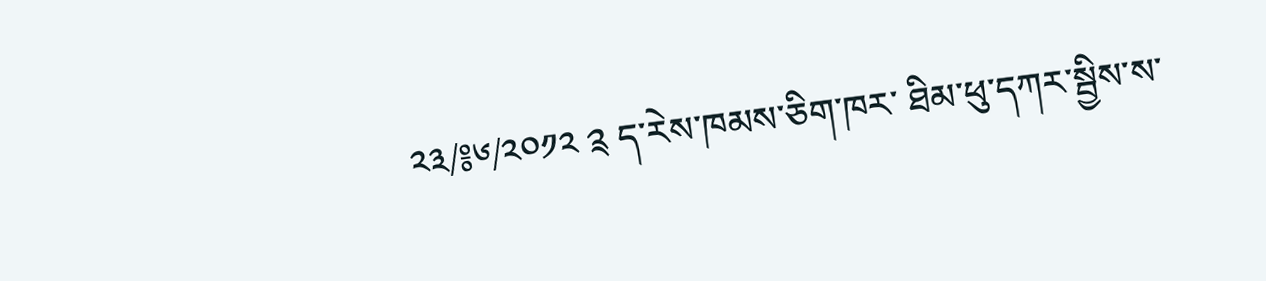༢༣/༔༦/༢༠༡༢ ༉ ད་རེས་ཁམས་ཅིག་ཁར་ ཐིམ་ཕུ་དཀར་སྦྱིས་ས་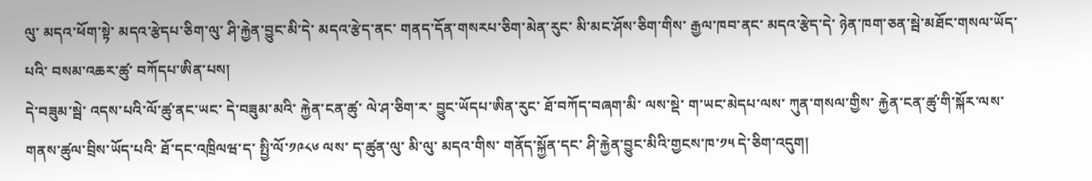ལུ་ མདའ་ཕོག་སྟེ་ མདའ་རྩེདཔ་ཅིག་ལུ་ ཤི་རྐྱེན་བྱུང་མི་དེ་ མདའ་རྩེད་ནང་ གནད་དོན་གསརཔ་ཅིག་མེན་རུང་ མི་མང་ཤོས་ཅིག་གིས་ རྒྱལ་ཁབ་ནང་ མདའ་རྩེད་དེ་ ཉེན་ཁག་ཅན་སྦེ་མཐོང་གསལ་ཡོད་པའི་ བསམ་འཆར་ཚུ་ བཀོདཔ་ཨིན་པས།
དེ་བཟུམ་སྦེ་ འདས་པའི་ལོ་ཚུ་ནང་ཡང་ དེ་བཟུམ་མའི་ རྐྱེན་ངན་ཚུ་ ལེ་ཤ་ཅིག་ར་ བྱུང་ཡོདཔ་ཨིན་རུང་ ཐོ་བཀོད་བཞག་མི་ ལས་སྡེ་ ག་ཡང་མེདཔ་ལས་ ཀུན་གསལ་གྱིས་ རྐྱེན་ངན་ཚུ་གི་སྐོར་ལས་ གནས་ཚུལ་བྲིས་ཡོད་པའི་ ཐོ་དང་འཁྲིལཝ་ད་ སྤྱི་ལོ་༡༩༨༦ ལས་ ད་ཚུན་ལུ་ མི་ལུ་ མདའ་གིས་ གནོད་སྐྱོན་དང་ ཤི་རྐྱེན་བྱུང་མིའི་གྱངས་ཁ་༡༥ དེ་ཅིག་འདུག།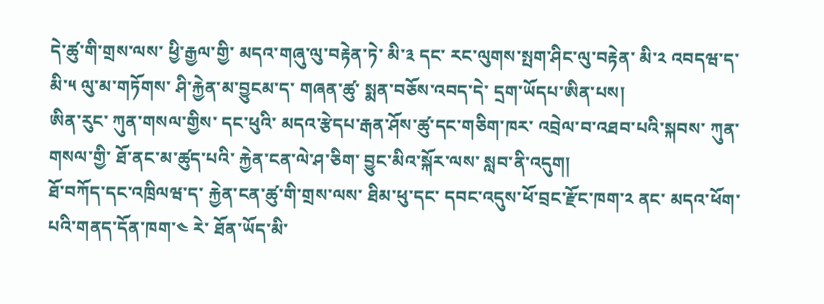དེ་ཚུ་གི་གྲས་ལས་ ཕྱི་རྒྱལ་གྱི་ མདའ་གཞུ་ལུ་བརྟེན་ཏེ་ མི་༣ དང་ རང་ལུགས་སྤག་ཤིང་ལུ་བརྟེན་ མི་༢ འབདཝ་ད་ མི་༥ ལུ་མ་གཏོགས་ ཤི་རྐྱེན་མ་བྱུངམ་ད་ གཞན་ཚུ་ སྨན་བཅོས་འབད་དེ་ དྲག་ཡོདཔ་ཨིན་པས།
ཨིན་རུང་ ཀུན་གསལ་གྱིས་ དང་ཕུའི་ མདའ་རྩེདཔ་རྒན་ཤོས་ཚུ་དང་གཅིག་ཁར་ འབྲེལ་བ་འཐབ་པའི་སྐབས་ ཀུན་གསལ་གྱི་ ཐོ་ནང་མ་ཚུད་པའི་ རྐྱེན་ངན་ལེ་ཤ་ཅིག་ བྱུང་མིའ་སྐོར་ལས་ སླབ་ནི་འདུག།
ཐོ་བཀོད་དང་འཁྲིལཝ་ད་ རྐྱེན་ངན་ཚུ་གི་གྲས་ལས་ ཐིམ་ཕུ་དང་ དབང་འདུས་ཕོ་བྲང་རྫོང་ཁག་༢ ནང་ མདའ་ཕོག་པའི་གནད་དོན་ཁག་༤ རེ་ ཐོན་ཡོད་མི་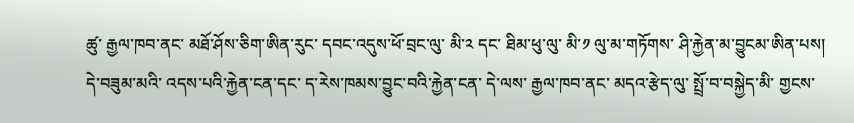ཚུ་ རྒྱལ་ཁབ་ནང་ མཐོ་ཤོས་ཅིག་ཨིན་རུང་ དབང་འདུས་ཕོ་བྲང་ལུ་ མི་༢ དང་ ཐིམ་ཕུ་ལུ་ མི་༡ ལུ་མ་གཏོགས་ ཤི་རྐྱེན་མ་བྱུངམ་ཨིན་པས།
དེ་བཟུམ་མའི་ འདས་པའི་རྐྱེན་ངན་དང་ ད་རེས་ཁམས་བྱུང་བའི་རྐྱེན་ངན་ དེ་ལས་ རྒྱལ་ཁབ་ནང་ མདའ་རྩེད་ལུ་ སྤྲོ་བ་བསྐྱེད་མི་ གྱངས་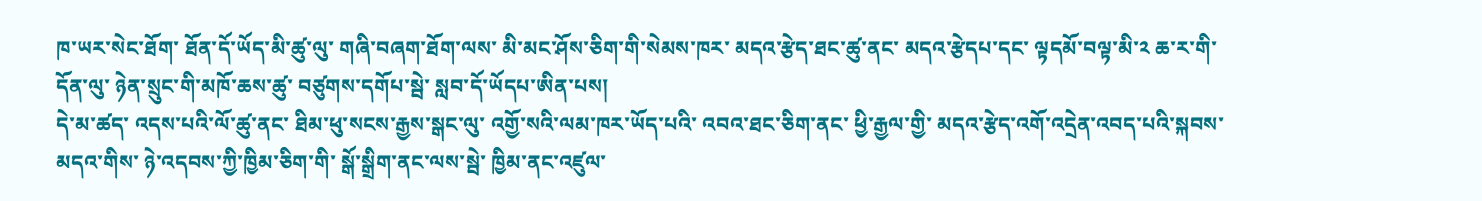ཁ་ཡར་སེང་ཐོག་ ཐོན་དོ་ཡོད་མི་ཚུ་ལུ་ གཞི་བཞག་ཐོག་ལས་ མི་མང་ཤོས་ཅིག་གི་སེམས་ཁར་ མདའ་རྩེད་ཐང་ཚུ་ནང་ མདའ་རྩེདཔ་དང་ ལྟདམོ་བལྟ་མི་༢ ཆ་ར་གི་དོན་ལུ་ ཉེན་སྲུང་གི་མཁོ་ཆས་ཚུ་ བཙུགས་དགོཔ་སྦེ་ སླབ་དོ་ཡོདཔ་ཨིན་པས།
དེ་མ་ཚད་ འདས་པའི་ལོ་ཚུ་ནང་ ཐིམ་ཕུ་སངས་རྒྱས་སྒང་ལུ་ འགྱོ་སའི་ལམ་ཁར་ཡོད་པའི་ འབའ་ཐང་ཅིག་ནང་ ཕྱི་རྒྱལ་གྱི་ མདའ་རྩེད་འགོ་འདྲེན་འབད་པའི་སྐབས་ མདའ་གིས་ ཉེ་འདབས་ཀྱི་ཁྱིམ་ཅིག་གི་ སྒོ་སྒྲིག་ནང་ལས་སྦེ་ ཁྱིམ་ནང་འཛུལ་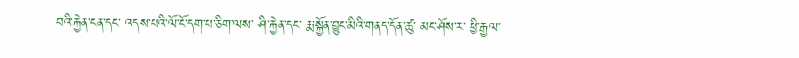བའི་རྐྱེན་ངན་དང་ འདས་པའི་ལོ་ངོ་དག་པ་ཅིག་ལས་ ཤི་རྐྱེན་དང་ རྨ་སྐྱོན་བྱུང་མིའི་གནད་དོན་ཚུ་ མང་ཤོས་ར་ ཕྱི་རྒྱལ་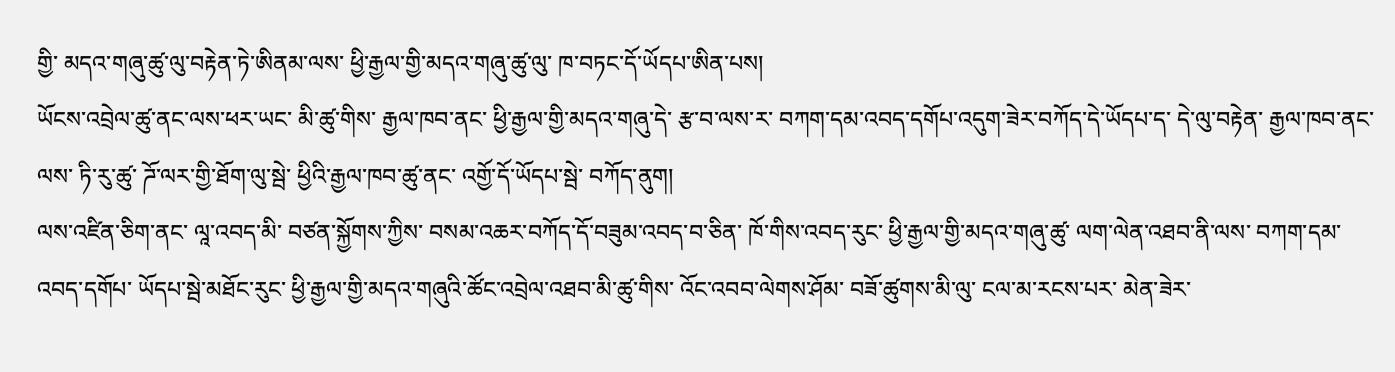གྱི་ མདའ་གཞུ་ཚུ་ལུ་བརྟེན་ཏེ་ཨིནམ་ལས་ ཕྱི་རྒྱལ་གྱི་མདའ་གཞུ་ཚུ་ལུ་ ཁ་བཏང་དོ་ཡོདཔ་ཨིན་པས།
ཡོངས་འབྲེལ་ཚུ་ནང་ལས་ཕར་ཡང་ མི་ཚུ་གིས་ རྒྱལ་ཁབ་ནང་ ཕྱི་རྒྱལ་གྱི་མདའ་གཞུ་དེ་ རྩ་བ་ལས་ར་ བཀག་དམ་འབད་དགོཔ་འདུག་ཟེར་བཀོད་དེ་ཡོདཔ་ད་ དེ་ལུ་བརྟེན་ རྒྱལ་ཁབ་ནང་ལས་ ཏི་རུ་ཚུ་ ཌོ་ལར་གྱི་ཐོག་ལུ་སྦེ་ ཕྱིའི་རྒྱལ་ཁབ་ཚུ་ནང་ འགྱོ་དོ་ཡོདཔ་སྦེ་ བཀོད་ནུག།
ལས་འཛིན་ཅིག་ནང་ ལཱ་འབད་མི་ བཙན་སྐྱོགས་ཀྱིས་ བསམ་འཆར་བཀོད་དོ་བཟུམ་འབད་བ་ཅིན་ ཁོ་གིས་འབད་རུང་ ཕྱི་རྒྱལ་གྱི་མདའ་གཞུ་ཚུ་ ལག་ལེན་འཐབ་ནི་ལས་ བཀག་དམ་འབད་དགོཔ་ ཡོདཔ་སྦེ་མཐོང་རུང་ ཕྱི་རྒྱལ་གྱི་མདའ་གཞུའི་ཚོང་འབྲེལ་འཐབ་མི་ཚུ་གིས་ འོང་འབབ་ལེགས་ཤོམ་ བཟོ་ཚུགས་མི་ལུ་ ངལ་མ་རངས་པར་ མེན་ཟེར་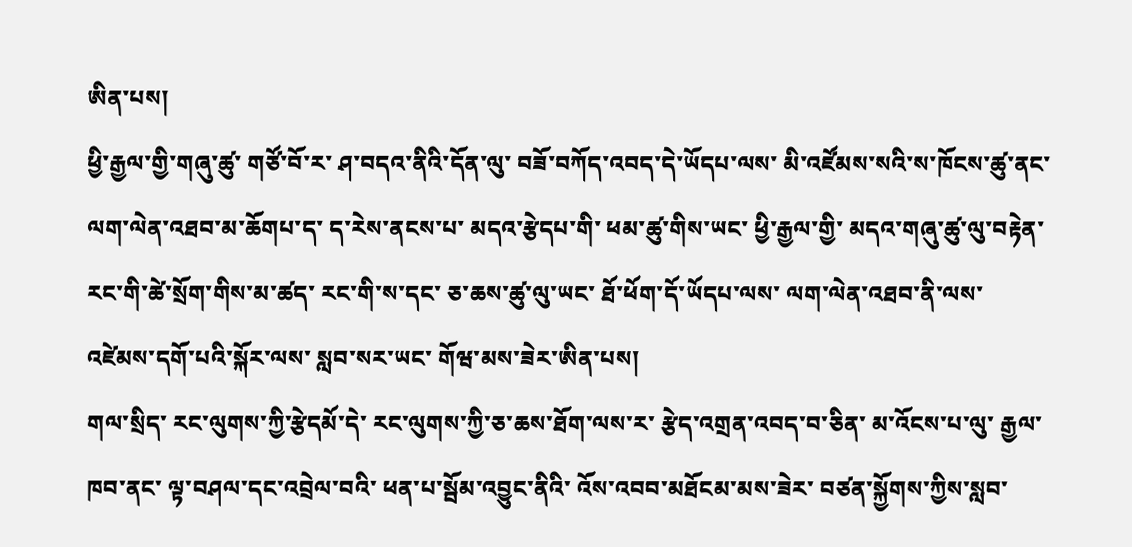ཨིན་པས།
ཕྱི་རྒྱལ་གྱི་གཞུ་ཚུ་ གཙོ་བོ་ར་ ཤ་བདའ་ནིའི་དོན་ལུ་ བཟོ་བཀོད་འབད་དེ་ཡོདཔ་ལས་ མི་འཛོམས་སའི་ས་ཁོངས་ཚུ་ནང་ ལག་ལེན་འཐབ་མ་ཆོགཔ་ད་ ད་རེས་ནངས་པ་ མདའ་རྩེདཔ་གི་ ཕམ་ཚུ་གིས་ཡང་ ཕྱི་རྒྱལ་གྱི་ མདའ་གཞུ་ཚུ་ལུ་བརྟེན་ རང་གི་ཚེ་སྲོག་གིས་མ་ཚད་ རང་གི་ས་དང་ ཅ་ཆས་ཚུ་ལུ་ཡང་ ཐོ་ཕོག་དོ་ཡོདཔ་ལས་ ལག་ལེན་འཐབ་ནི་ལས་ འཛེམས་དགོ་པའི་སྐོར་ལས་ སླབ་སར་ཡང་ གོཝ་མས་ཟེར་ཨིན་པས།
གལ་སྲིད་ རང་ལུགས་ཀྱི་རྩེདམོ་དེ་ རང་ལུགས་ཀྱི་ཅ་ཆས་ཐོག་ལས་ར་ རྩེད་འགྲན་འབད་བ་ཅིན་ མ་འོངས་པ་ལུ་ རྒྱལ་ཁབ་ནང་ ལྟ་བཤལ་དང་འབྲེལ་བའི་ ཕན་པ་སྦོམ་འབྱུང་ནིའི་ འོས་འབབ་མཐོངམ་མས་ཟེར་ བཙན་སྐྱོགས་ཀྱིས་སླབ་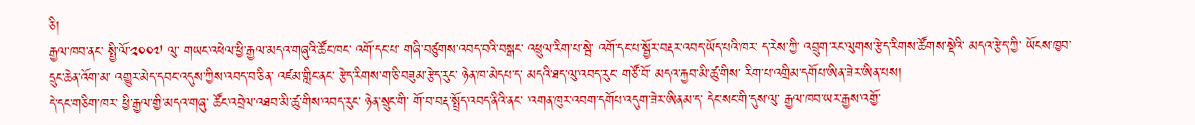ཅི།
རྒྱལ་ཁབ་ནང་ སྤྱི་ལོ་༢༠༠༧ ལུ་ གཡང་འཕེལ་ཕྱི་རྒྱལ་མདའ་གཞུའི་ཚོང་ཁང་ འགོ་དང་པ་ གཞི་བཙུགས་འབད་བའི་བསྒང་ འཕྲུལ་རིག་པ་སྦེ་ འགོ་དང་པ་སྦྱོར་བརྡར་འབད་ཡོད་པའི་ཁར་ ད་རེས་ཀྱི་ འབྲུག་རང་ལུགས་རྩེད་རིགས་ཚོགས་སྡེའི་ མདའ་རྩེད་ཀྱི་ ཡོངས་ཁྱབ་དྲུང་ཆེན་འོག་མ་ འགྱུར་མེད་དབང་འདུས་ཀྱིས་འབད་བ་ཅིན་ འཛམ་གླིང་ནང་ རྩེད་རིགས་ག་ཅི་བཟུམ་རྩེད་རུང་ ཉེན་ཁ་མེདཔ་ད་ མདའི་ཐད་ལུ་འབད་རུང་ གཙོ་བོ་ མདའ་རྐྱབ་མི་ཚུ་གིས་ རིག་པ་འགྲིམ་དགོཔ་ཨིན་ཟེར་ཨིན་པས།
དེ་དང་གཅིག་ཁར་ ཕྱི་རྒྱལ་གྱི་མདའ་གཞུ་ ཚོང་འབྲེལ་འཐབ་མི་ཚུ་གིས་འབད་རུང་ ཉེན་སྲུང་གི་ གོ་བ་བརྡ་སྤྲོད་འབད་ནིའི་ནང་ ་འགན་ཁུར་འབག་དགོཔ་འདུག་ཟེར་ཨིནམ་ད་ དེང་སང་གི་དུས་ལུ་ རྒྱལ་ཁབ་ཡར་རྒྱས་འགྱོ་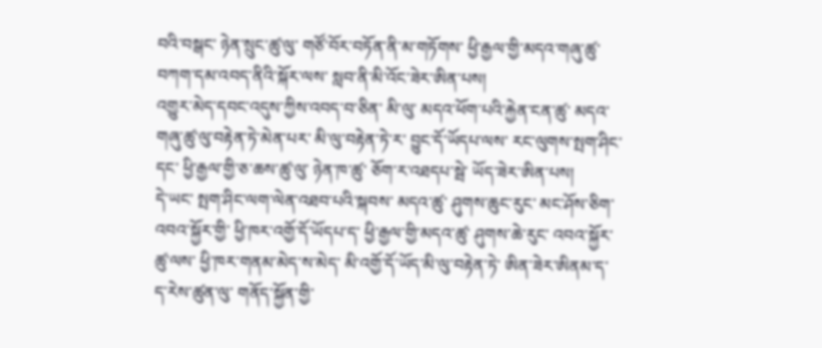བའི་བསྒང་ ཉེན་སྲུང་ཚུ་ལུ་ གཙོ་བོར་བཏོན་ནི་མ་གཏོགས་ ཕྱི་རྒྱལ་གྱི་མདའ་གཞུ་ཚུ་ བཀག་དམ་འབད་ནིའི་སྐོར་ལས་ སླབ་ནི་མི་འོང་ཟེར་ཨིན་པས།
འགྱུར་མེད་དབང་འདུས་ཀྱིས་འབད་བ་ཅིན་ མི་ལུ་ མདའ་ཕོག་པའི་རྐྱེན་ངན་ཚུ་ མདའ་གཞུ་ཚུ་ལུ་བརྟེན་ཏེ་མེན་པར་ མི་ལུ་བརྟེན་ཏེ་ར་ བྱུང་དོ་ཡོདཔ་ལས་ རང་ལུགས་སྤག་ཤིང་དང་ ཕྱི་རྒྱལ་གྱི་ཅ་ཆས་ཚུ་ལུ་ ཉེན་ཁ་ཚུ་ ཅོག་ར་འཐདཔ་སྦེ་ ཡོད་ཟེར་ཨིན་པས།
དེ་ཡང་ སྤག་ཤིང་ལག་ལེན་འཐབ་པའི་སྐབས་ མདའ་ཚུ་ ཤུགས་ཆུང་རུང་ མང་ཤོས་ཅིག་ འབའ་སྐྱོར་གྱི་ ཕྱི་ཁར་འགྱོ་དོ་ཡོདཔ་ད་ ཕྱི་རྒྱལ་གྱི་མདའ་ཚུ་ ཤུགས་ཆེ་རུང་ འབའ་སྐྱོར་ཚུ་ལས་ ཕྱི་ཁར་གནམ་མེད་ས་མེད་ མི་འགྱོ་དོ་ཡོད་མི་ལུ་བརྟེན་ཏེ་ ཨིན་ཟེར་ཨིནམ་ད་ ད་རེས་ཚུན་ལུ་ གནོད་སྐྱོན་གྱི་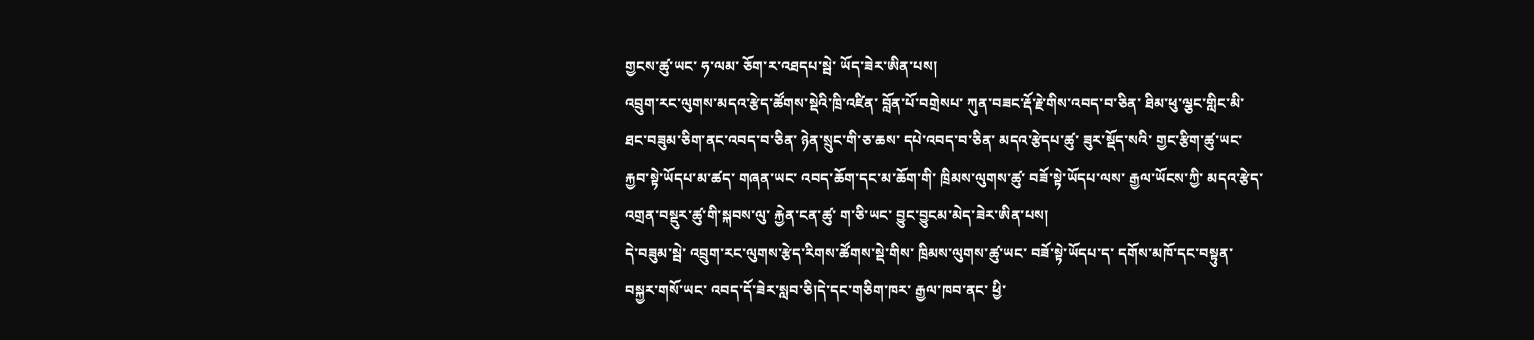གྱངས་ཚུ་ཡང་ ཧ་ལམ་ ཅོག་ར་འཐདཔ་སྦེ་ ཡོད་ཟེར་ཨིན་པས།
འབྲུག་རང་ལུགས་མདའ་རྩེད་ཚོགས་སྡེའི་ཁྲི་འཛིན་ བློན་པོ་བགྲེསཔ་ ཀུན་བཟང་རྡོ་རྗེ་གིས་འབད་བ་ཅིན་ ཐིམ་ཕུ་ལྕང་གླིང་མི་ཐང་བཟུམ་ཅིག་ནང་འབད་བ་ཅིན་ ཉེན་སྲུང་གི་ཅ་ཆས་ དཔེ་འབད་བ་ཅིན་ མདའ་རྩེདཔ་ཚུ་ ཟུར་སྡོད་སའི་ གྱང་རྩིག་ཚུ་ཡང་ རྐྱབ་སྟེ་ཡོདཔ་མ་ཚད་ གཞན་ཡང་ འབད་ཆོག་དང་མ་ཆོག་གི་ ཁྲིམས་ལུགས་ཚུ་ བཟོ་སྟེ་ཡོདཔ་ལས་ རྒྱལ་ཡོངས་ཀྱི་ མདའ་རྩེད་འགྲན་བསྡུར་ཚུ་གི་སྐབས་ལུ་ རྐྱེན་ངན་ཚུ་ ག་ཅི་ཡང་ བྱུང་བྱུངམ་མེད་ཟེར་ཨིན་པས།
དེ་བཟུམ་སྦེ་ འབྲུག་རང་ལུགས་རྩེད་རིགས་ཚོགས་སྡེ་གིས་ ཁྲིམས་ལུགས་ཚུ་ཡང་ བཟོ་སྟེ་ཡོདཔ་ད་ དགོས་མཁོ་དང་བསྟུན་ བསྐྱར་གསོ་ཡང་ འབད་དོ་ཟེར་སླབ་ཅི།དེ་དང་གཅིག་ཁར་ རྒྱལ་ཁབ་ནང་ ཕྱི་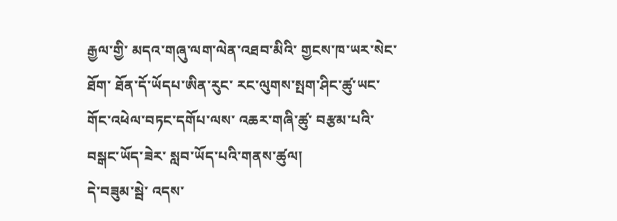རྒྱལ་གྱི་ མདའ་གཞུ་ལག་ལེན་འཐབ་མིའི་ གྱངས་ཁ་ཡར་སེང་ཐོག་ ཐོན་དོ་ཡོདཔ་ཨིན་རུང་ རང་ལུགས་སྤག་ཤིང་ཚུ་ཡང་ གོང་འཕེལ་བཏང་དགོཔ་ལས་ འཆར་གཞི་ཚུ་ བརྩམ་པའི་བསྒང་ཡོད་ཟེར་ སླབ་ཡོད་པའི་གནས་ཚུལ།
དེ་བཟུམ་སྦེ་ འདས་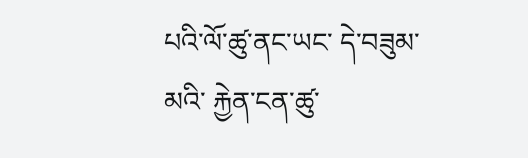པའི་ལོ་ཚུ་ནང་ཡང་ དེ་བཟུམ་མའི་ རྐྱེན་ངན་ཚུ་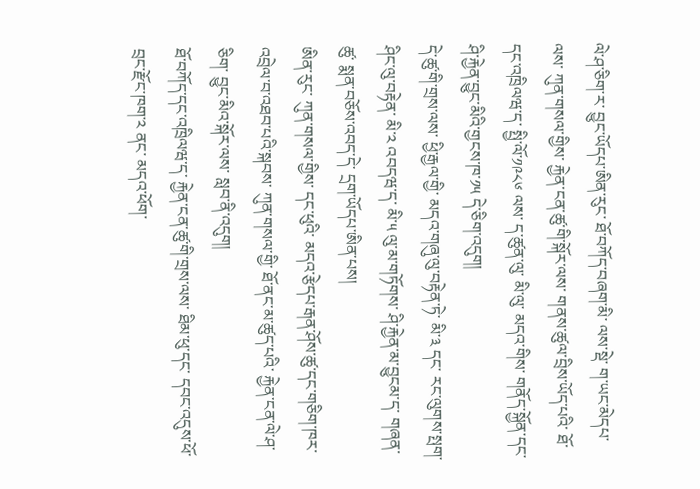ལེ་ཤ་ཅིག་ར་ བྱུང་ཡོདཔ་ཨིན་རུང་ ཐོ་བཀོད་བཞག་མི་ ལས་སྡེ་ ག་ཡང་མེདཔ་ལས་ ཀུན་གསལ་གྱིས་ རྐྱེན་ངན་ཚུ་གི་སྐོར་ལས་ གནས་ཚུལ་བྲིས་ཡོད་པའི་ ཐོ་དང་འཁྲིལཝ་ད་ སྤྱི་ལོ་༡༩༨༦ ལས་ ད་ཚུན་ལུ་ མི་ལུ་ མདའ་གིས་ གནོད་སྐྱོན་དང་ ཤི་རྐྱེན་བྱུང་མིའི་གྱངས་ཁ་༡༥ དེ་ཅིག་འདུག།
དེ་ཚུ་གི་གྲས་ལས་ ཕྱི་རྒྱལ་གྱི་ མདའ་གཞུ་ལུ་བརྟེན་ཏེ་ མི་༣ དང་ རང་ལུགས་སྤག་ཤིང་ལུ་བརྟེན་ མི་༢ འབདཝ་ད་ མི་༥ ལུ་མ་གཏོགས་ ཤི་རྐྱེན་མ་བྱུངམ་ད་ གཞན་ཚུ་ སྨན་བཅོས་འབད་དེ་ དྲག་ཡོདཔ་ཨིན་པས།
ཨིན་རུང་ ཀུན་གསལ་གྱིས་ དང་ཕུའི་ མདའ་རྩེདཔ་རྒན་ཤོས་ཚུ་དང་གཅིག་ཁར་ འབྲེལ་བ་འཐབ་པའི་སྐབས་ ཀུན་གསལ་གྱི་ ཐོ་ནང་མ་ཚུད་པའི་ རྐྱེན་ངན་ལེ་ཤ་ཅིག་ བྱུང་མིའ་སྐོར་ལས་ སླབ་ནི་འདུག།
ཐོ་བཀོད་དང་འཁྲིལཝ་ད་ རྐྱེན་ངན་ཚུ་གི་གྲས་ལས་ ཐིམ་ཕུ་དང་ དབང་འདུས་ཕོ་བྲང་རྫོང་ཁག་༢ ནང་ མདའ་ཕོག་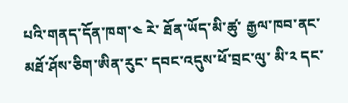པའི་གནད་དོན་ཁག་༤ རེ་ ཐོན་ཡོད་མི་ཚུ་ རྒྱལ་ཁབ་ནང་ མཐོ་ཤོས་ཅིག་ཨིན་རུང་ དབང་འདུས་ཕོ་བྲང་ལུ་ མི་༢ དང་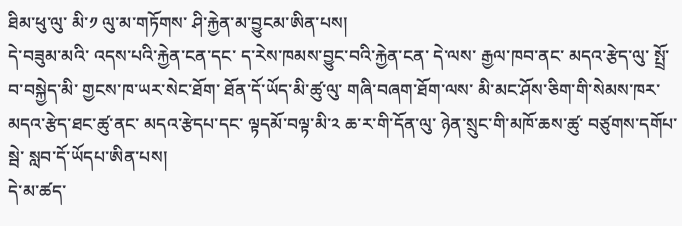ཐིམ་ཕུ་ལུ་ མི་༡ ལུ་མ་གཏོགས་ ཤི་རྐྱེན་མ་བྱུངམ་ཨིན་པས།
དེ་བཟུམ་མའི་ འདས་པའི་རྐྱེན་ངན་དང་ ད་རེས་ཁམས་བྱུང་བའི་རྐྱེན་ངན་ དེ་ལས་ རྒྱལ་ཁབ་ནང་ མདའ་རྩེད་ལུ་ སྤྲོ་བ་བསྐྱེད་མི་ གྱངས་ཁ་ཡར་སེང་ཐོག་ ཐོན་དོ་ཡོད་མི་ཚུ་ལུ་ གཞི་བཞག་ཐོག་ལས་ མི་མང་ཤོས་ཅིག་གི་སེམས་ཁར་ མདའ་རྩེད་ཐང་ཚུ་ནང་ མདའ་རྩེདཔ་དང་ ལྟདམོ་བལྟ་མི་༢ ཆ་ར་གི་དོན་ལུ་ ཉེན་སྲུང་གི་མཁོ་ཆས་ཚུ་ བཙུགས་དགོཔ་སྦེ་ སླབ་དོ་ཡོདཔ་ཨིན་པས།
དེ་མ་ཚད་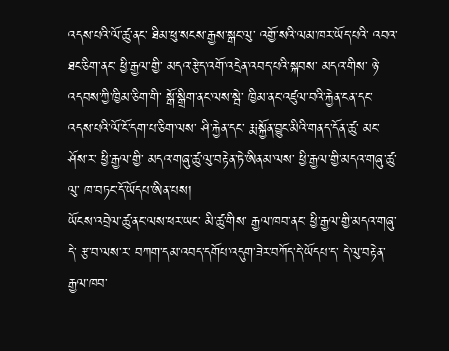འདས་པའི་ལོ་ཚུ་ནང་ ཐིམ་ཕུ་སངས་རྒྱས་སྒང་ལུ་ འགྱོ་སའི་ལམ་ཁར་ཡོད་པའི་ འབའ་ཐང་ཅིག་ནང་ ཕྱི་རྒྱལ་གྱི་ མདའ་རྩེད་འགོ་འདྲེན་འབད་པའི་སྐབས་ མདའ་གིས་ ཉེ་འདབས་ཀྱི་ཁྱིམ་ཅིག་གི་ སྒོ་སྒྲིག་ནང་ལས་སྦེ་ ཁྱིམ་ནང་འཛུལ་བའི་རྐྱེན་ངན་དང་ འདས་པའི་ལོ་ངོ་དག་པ་ཅིག་ལས་ ཤི་རྐྱེན་དང་ རྨ་སྐྱོན་བྱུང་མིའི་གནད་དོན་ཚུ་ མང་ཤོས་ར་ ཕྱི་རྒྱལ་གྱི་ མདའ་གཞུ་ཚུ་ལུ་བརྟེན་ཏེ་ཨིནམ་ལས་ ཕྱི་རྒྱལ་གྱི་མདའ་གཞུ་ཚུ་ལུ་ ཁ་བཏང་དོ་ཡོདཔ་ཨིན་པས།
ཡོངས་འབྲེལ་ཚུ་ནང་ལས་ཕར་ཡང་ མི་ཚུ་གིས་ རྒྱལ་ཁབ་ནང་ ཕྱི་རྒྱལ་གྱི་མདའ་གཞུ་དེ་ རྩ་བ་ལས་ར་ བཀག་དམ་འབད་དགོཔ་འདུག་ཟེར་བཀོད་དེ་ཡོདཔ་ད་ དེ་ལུ་བརྟེན་ རྒྱལ་ཁབ་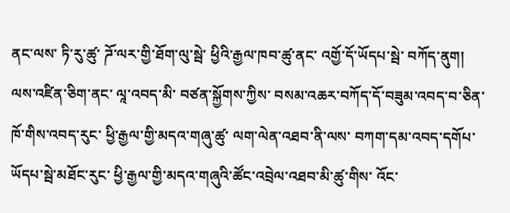ནང་ལས་ ཏི་རུ་ཚུ་ ཌོ་ལར་གྱི་ཐོག་ལུ་སྦེ་ ཕྱིའི་རྒྱལ་ཁབ་ཚུ་ནང་ འགྱོ་དོ་ཡོདཔ་སྦེ་ བཀོད་ནུག།
ལས་འཛིན་ཅིག་ནང་ ལཱ་འབད་མི་ བཙན་སྐྱོགས་ཀྱིས་ བསམ་འཆར་བཀོད་དོ་བཟུམ་འབད་བ་ཅིན་ ཁོ་གིས་འབད་རུང་ ཕྱི་རྒྱལ་གྱི་མདའ་གཞུ་ཚུ་ ལག་ལེན་འཐབ་ནི་ལས་ བཀག་དམ་འབད་དགོཔ་ ཡོདཔ་སྦེ་མཐོང་རུང་ ཕྱི་རྒྱལ་གྱི་མདའ་གཞུའི་ཚོང་འབྲེལ་འཐབ་མི་ཚུ་གིས་ འོང་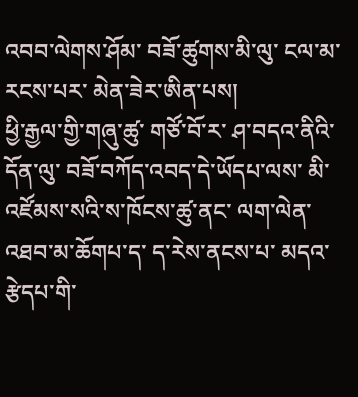འབབ་ལེགས་ཤོམ་ བཟོ་ཚུགས་མི་ལུ་ ངལ་མ་རངས་པར་ མེན་ཟེར་ཨིན་པས།
ཕྱི་རྒྱལ་གྱི་གཞུ་ཚུ་ གཙོ་བོ་ར་ ཤ་བདའ་ནིའི་དོན་ལུ་ བཟོ་བཀོད་འབད་དེ་ཡོདཔ་ལས་ མི་འཛོམས་སའི་ས་ཁོངས་ཚུ་ནང་ ལག་ལེན་འཐབ་མ་ཆོགཔ་ད་ ད་རེས་ནངས་པ་ མདའ་རྩེདཔ་གི་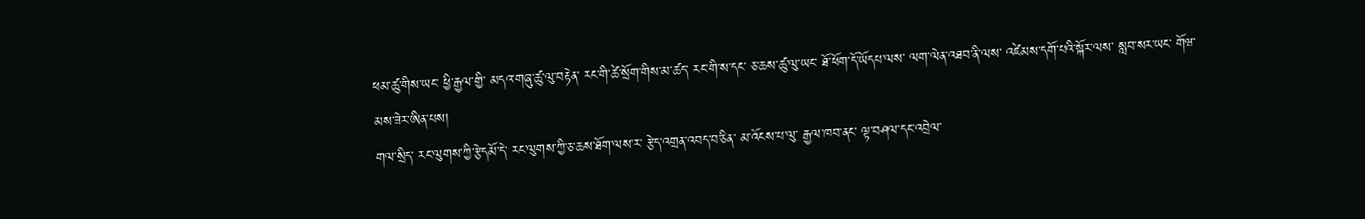ཕམ་ཚུ་གིས་ཡང་ ཕྱི་རྒྱལ་གྱི་ མདའ་གཞུ་ཚུ་ལུ་བརྟེན་ རང་གི་ཚེ་སྲོག་གིས་མ་ཚད་ རང་གི་ས་དང་ ཅ་ཆས་ཚུ་ལུ་ཡང་ ཐོ་ཕོག་དོ་ཡོདཔ་ལས་ ལག་ལེན་འཐབ་ནི་ལས་ འཛེམས་དགོ་པའི་སྐོར་ལས་ སླབ་སར་ཡང་ གོཝ་མས་ཟེར་ཨིན་པས།
གལ་སྲིད་ རང་ལུགས་ཀྱི་རྩེདམོ་དེ་ རང་ལུགས་ཀྱི་ཅ་ཆས་ཐོག་ལས་ར་ རྩེད་འགྲན་འབད་བ་ཅིན་ མ་འོངས་པ་ལུ་ རྒྱལ་ཁབ་ནང་ ལྟ་བཤལ་དང་འབྲེལ་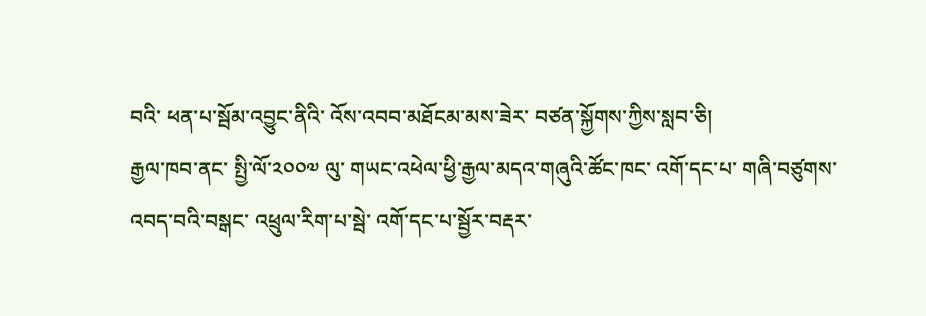བའི་ ཕན་པ་སྦོམ་འབྱུང་ནིའི་ འོས་འབབ་མཐོངམ་མས་ཟེར་ བཙན་སྐྱོགས་ཀྱིས་སླབ་ཅི།
རྒྱལ་ཁབ་ནང་ སྤྱི་ལོ་༢༠༠༧ ལུ་ གཡང་འཕེལ་ཕྱི་རྒྱལ་མདའ་གཞུའི་ཚོང་ཁང་ འགོ་དང་པ་ གཞི་བཙུགས་འབད་བའི་བསྒང་ འཕྲུལ་རིག་པ་སྦེ་ འགོ་དང་པ་སྦྱོར་བརྡར་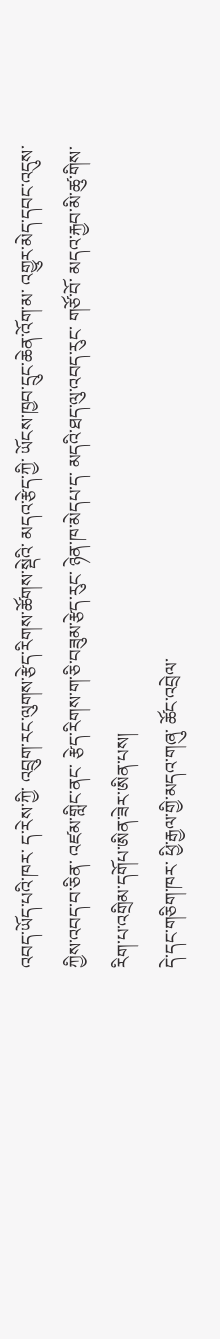འབད་ཡོད་པའི་ཁར་ ད་རེས་ཀྱི་ འབྲུག་རང་ལུགས་རྩེད་རིགས་ཚོགས་སྡེའི་ མདའ་རྩེད་ཀྱི་ ཡོངས་ཁྱབ་དྲུང་ཆེན་འོག་མ་ འགྱུར་མེད་དབང་འདུས་ཀྱིས་འབད་བ་ཅིན་ འཛམ་གླིང་ནང་ རྩེད་རིགས་ག་ཅི་བཟུམ་རྩེད་རུང་ ཉེན་ཁ་མེདཔ་ད་ མདའི་ཐད་ལུ་འབད་རུང་ གཙོ་བོ་ མདའ་རྐྱབ་མི་ཚུ་གིས་ རིག་པ་འགྲིམ་དགོཔ་ཨིན་ཟེར་ཨིན་པས།
དེ་དང་གཅིག་ཁར་ ཕྱི་རྒྱལ་གྱི་མདའ་གཞུ་ ཚོང་འབྲེལ་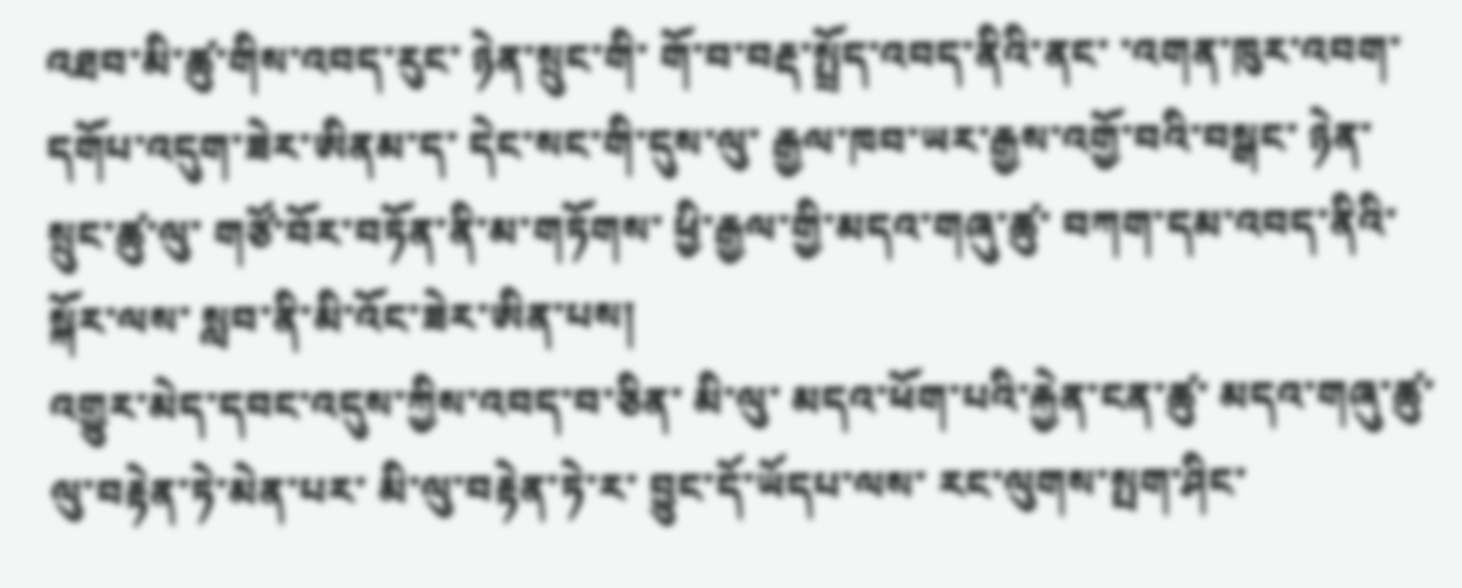འཐབ་མི་ཚུ་གིས་འབད་རུང་ ཉེན་སྲུང་གི་ གོ་བ་བརྡ་སྤྲོད་འབད་ནིའི་ནང་ ་འགན་ཁུར་འབག་དགོཔ་འདུག་ཟེར་ཨིནམ་ད་ དེང་སང་གི་དུས་ལུ་ རྒྱལ་ཁབ་ཡར་རྒྱས་འགྱོ་བའི་བསྒང་ ཉེན་སྲུང་ཚུ་ལུ་ གཙོ་བོར་བཏོན་ནི་མ་གཏོགས་ ཕྱི་རྒྱལ་གྱི་མདའ་གཞུ་ཚུ་ བཀག་དམ་འབད་ནིའི་སྐོར་ལས་ སླབ་ནི་མི་འོང་ཟེར་ཨིན་པས།
འགྱུར་མེད་དབང་འདུས་ཀྱིས་འབད་བ་ཅིན་ མི་ལུ་ མདའ་ཕོག་པའི་རྐྱེན་ངན་ཚུ་ མདའ་གཞུ་ཚུ་ལུ་བརྟེན་ཏེ་མེན་པར་ མི་ལུ་བརྟེན་ཏེ་ར་ བྱུང་དོ་ཡོདཔ་ལས་ རང་ལུགས་སྤག་ཤིང་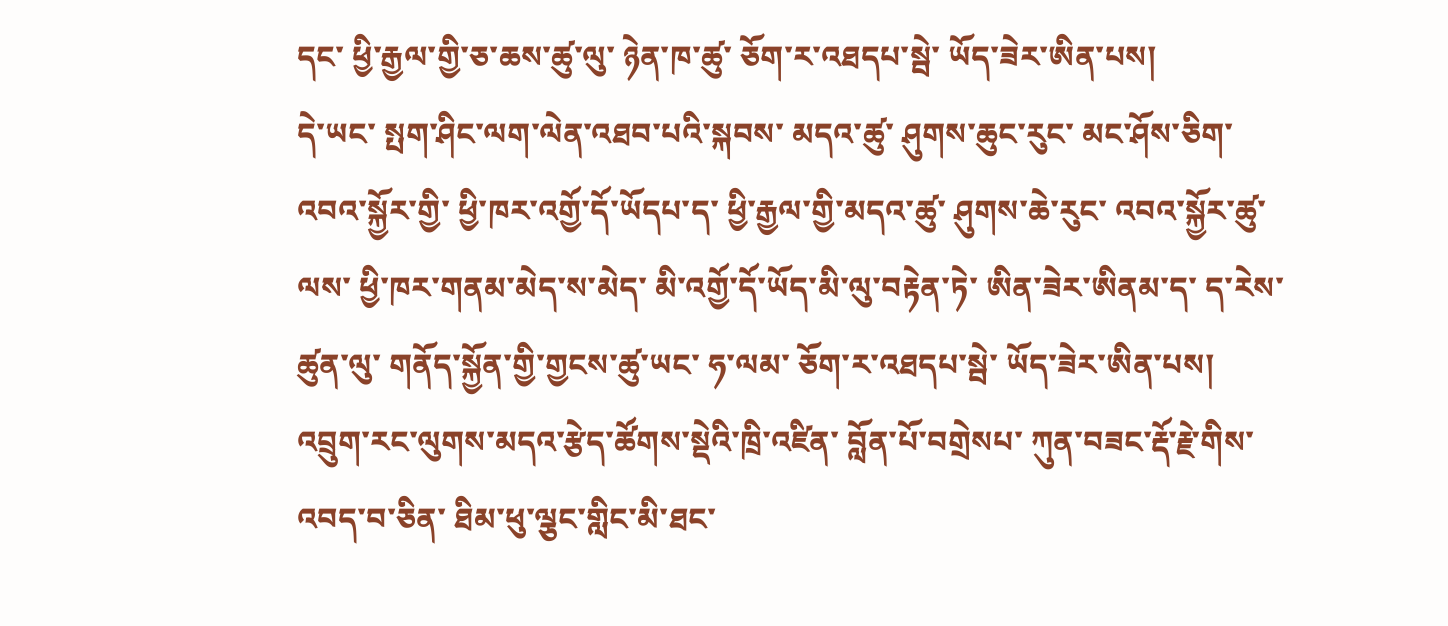དང་ ཕྱི་རྒྱལ་གྱི་ཅ་ཆས་ཚུ་ལུ་ ཉེན་ཁ་ཚུ་ ཅོག་ར་འཐདཔ་སྦེ་ ཡོད་ཟེར་ཨིན་པས།
དེ་ཡང་ སྤག་ཤིང་ལག་ལེན་འཐབ་པའི་སྐབས་ མདའ་ཚུ་ ཤུགས་ཆུང་རུང་ མང་ཤོས་ཅིག་ འབའ་སྐྱོར་གྱི་ ཕྱི་ཁར་འགྱོ་དོ་ཡོདཔ་ད་ ཕྱི་རྒྱལ་གྱི་མདའ་ཚུ་ ཤུགས་ཆེ་རུང་ འབའ་སྐྱོར་ཚུ་ལས་ ཕྱི་ཁར་གནམ་མེད་ས་མེད་ མི་འགྱོ་དོ་ཡོད་མི་ལུ་བརྟེན་ཏེ་ ཨིན་ཟེར་ཨིནམ་ད་ ད་རེས་ཚུན་ལུ་ གནོད་སྐྱོན་གྱི་གྱངས་ཚུ་ཡང་ ཧ་ལམ་ ཅོག་ར་འཐདཔ་སྦེ་ ཡོད་ཟེར་ཨིན་པས།
འབྲུག་རང་ལུགས་མདའ་རྩེད་ཚོགས་སྡེའི་ཁྲི་འཛིན་ བློན་པོ་བགྲེསཔ་ ཀུན་བཟང་རྡོ་རྗེ་གིས་འབད་བ་ཅིན་ ཐིམ་ཕུ་ལྕང་གླིང་མི་ཐང་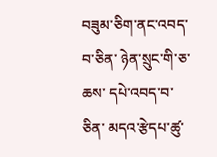བཟུམ་ཅིག་ནང་འབད་བ་ཅིན་ ཉེན་སྲུང་གི་ཅ་ཆས་ དཔེ་འབད་བ་ཅིན་ མདའ་རྩེདཔ་ཚུ་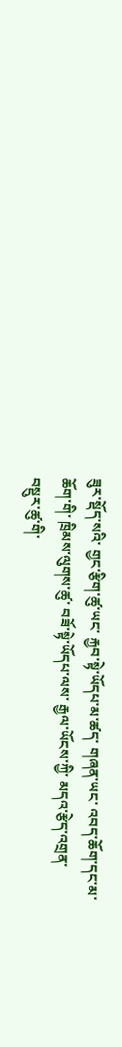ཟུར་སྡོད་སའི་ གྱང་རྩིག་ཚུ་ཡང་ རྐྱབ་སྟེ་ཡོདཔ་མ་ཚད་ གཞན་ཡང་ འབད་ཆོག་དང་མ་ཆོག་གི་ ཁྲིམས་ལུགས་ཚུ་ བཟོ་སྟེ་ཡོདཔ་ལས་ རྒྱལ་ཡོངས་ཀྱི་ མདའ་རྩེད་འགྲན་བསྡུར་ཚུ་གི་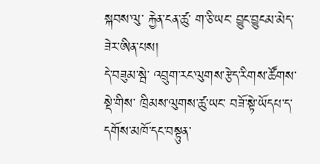སྐབས་ལུ་ རྐྱེན་ངན་ཚུ་ ག་ཅི་ཡང་ བྱུང་བྱུངམ་མེད་ཟེར་ཨིན་པས།
དེ་བཟུམ་སྦེ་ འབྲུག་རང་ལུགས་རྩེད་རིགས་ཚོགས་སྡེ་གིས་ ཁྲིམས་ལུགས་ཚུ་ཡང་ བཟོ་སྟེ་ཡོདཔ་ད་ དགོས་མཁོ་དང་བསྟུན་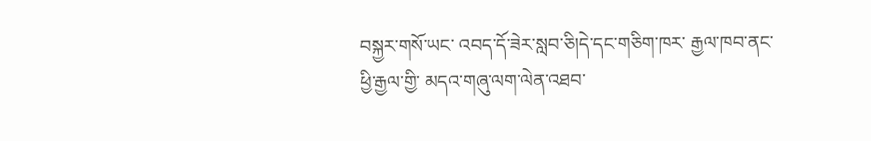བསྐྱར་གསོ་ཡང་ འབད་དོ་ཟེར་སླབ་ཅི།དེ་དང་གཅིག་ཁར་ རྒྱལ་ཁབ་ནང་ ཕྱི་རྒྱལ་གྱི་ མདའ་གཞུ་ལག་ལེན་འཐབ་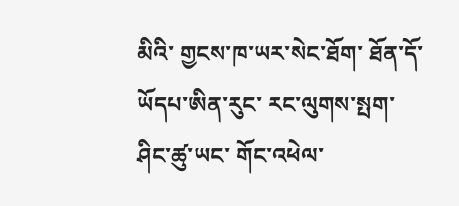མིའི་ གྱངས་ཁ་ཡར་སེང་ཐོག་ ཐོན་དོ་ཡོདཔ་ཨིན་རུང་ རང་ལུགས་སྤག་ཤིང་ཚུ་ཡང་ གོང་འཕེལ་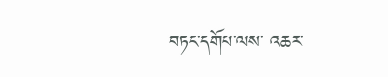བཏང་དགོཔ་ལས་ འཆར་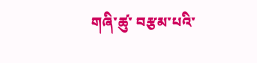གཞི་ཚུ་ བརྩམ་པའི་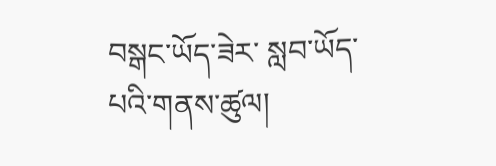བསྒང་ཡོད་ཟེར་ སླབ་ཡོད་པའི་གནས་ཚུལ།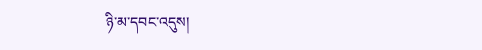ཉི་མ་དབང་འདུས།